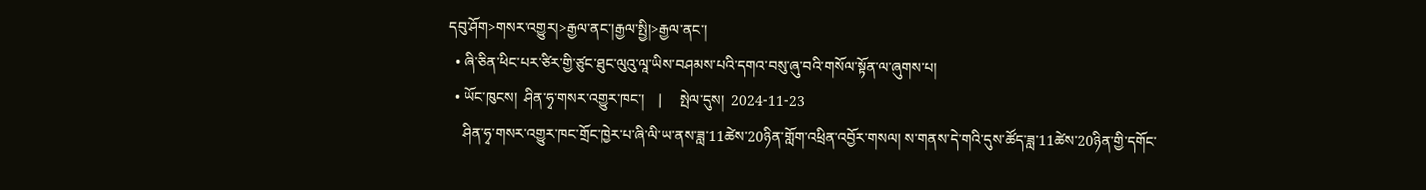དབུ་ཤོག>གསར་འགྱུར།>རྒྱལ་ནང་།རྒྱལ་སྤྱི།>རྒྱལ་ནང་།
  • ཞི་ཅིན་ཕིང་པར་ཙིར་གྱི་ཙུང་ཐུང་ལུའུ་ལཱ་ཡིས་བཤམས་པའི་དགའ་བསུ་ཞུ་བའི་གསོལ་སྟོན་ལ་ཞུགས་པ།
  • ཡོང་ཁུངས།  ཤིན་ཧྭ་གསར་འགྱུར་ཁང་།    |     སྤེལ་དུས།  2024-11-23
    ཤིན་ཧྭ་གསར་འགྱུར་ཁང་གྲོང་ཁྱེར་པ་ཞི་ལི་ཡ་ནས་ཟླ་11ཚེས་20ཉིན་གློག་འཕྲིན་འབྱོར་གསལ། ས་གནས་དེ་གའི་དུས་ཚོད་ཟླ་11ཚེས་20ཉིན་གྱི་དགོང་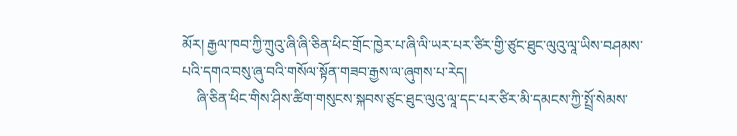མོར། རྒྱལ་ཁབ་ཀྱི་ཀྲུའུ་ཞི་ཞི་ཅིན་ཕིང་གྲོང་ཁྱེར་པ་ཞི་ལི་ཡར་པར་ཙིར་གྱི་ཙུང་ཐུང་ལུའུ་ལཱ་ཡིས་བཤམས་པའི་དགའ་བསུ་ཞུ་བའི་གསོལ་སྟོན་གཟབ་རྒྱས་ལ་ཞུགས་པ་རེད།
    ཞི་ཅིན་ཕིང་གིས་ཤིས་ཚིག་གསུངས་སྐབས་ཙུང་ཐུང་ལུའུ་ལཱ་དང་པར་ཙིར་མི་དམངས་ཀྱི་སྤྲོ་སེམས་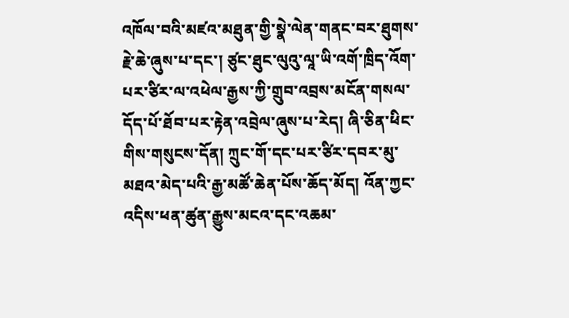འཁོལ་བའི་མཛའ་མཐུན་གྱི་སྣེ་ལེན་གནང་བར་ཐུགས་རྗེ་ཆེ་ཞུས་པ་དང་། ཙུང་ཐུང་ལུའུ་ལཱ་ཡི་འགོ་ཁྲིད་འོག་པར་ཙིར་ལ་འཕེལ་རྒྱས་ཀྱི་གྲུབ་འབྲས་མངོན་གསལ་དོད་པོ་ཐོབ་པར་རྟེན་འབྲེལ་ཞུས་པ་རེད། ཞི་ཅིན་ཕིང་གིས་གསུངས་དོན། ཀྲུང་གོ་དང་པར་ཙིར་དབར་མུ་མཐའ་མེད་པའི་རྒྱ་མཚོ་ཆེན་པོས་ཆོད་མོད། འོན་ཀྱང་འདིས་ཕན་ཚུན་རྒྱུས་མངའ་དང་འཆམ་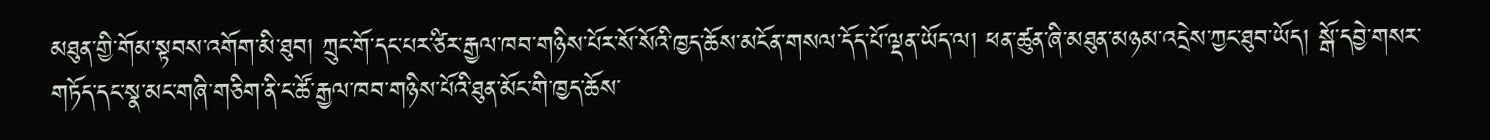མཐུན་གྱི་གོམ་སྟབས་འགོག་མི་ཐུབ། ཀྲུང་གོ་དང་པར་ཙིར་རྒྱལ་ཁབ་གཉིས་པོར་སོ་སོའི་ཁྱད་ཆོས་མངོན་གསལ་དོད་པོ་ལྡན་ཡོད་ལ། ཕན་ཚུན་ཞི་མཐུན་མཉམ་འདྲེས་ཀྱང་ཐུབ་ཡོད། སྒོ་དབྱེ་གསར་གཏོད་དང་སྣ་མང་གཞི་གཅིག་ནི་ང་ཚོ་རྒྱལ་ཁབ་གཉིས་པོའི་ཐུན་མོང་གི་ཁྱད་ཆོས་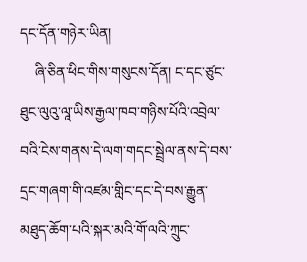དང་དོན་གཉེར་ཡིན།
    ཞི་ཅིན་ཕིང་གིས་གསུངས་དོན། ང་དང་ཙུང་ཐུང་ལུའུ་ལཱ་ཡིས་རྒྱལ་ཁབ་གཉིས་པོའི་འབྲེལ་བའི་ངེས་གནས་དེ་ལག་གདང་སྦྲེལ་ནས་དེ་བས་དྲང་གཞག་གི་འཛམ་གླིང་དང་དེ་བས་རྒྱུན་མཐུད་ཆོག་པའི་སྐར་མའི་གོ་ལའི་ཀྲུང་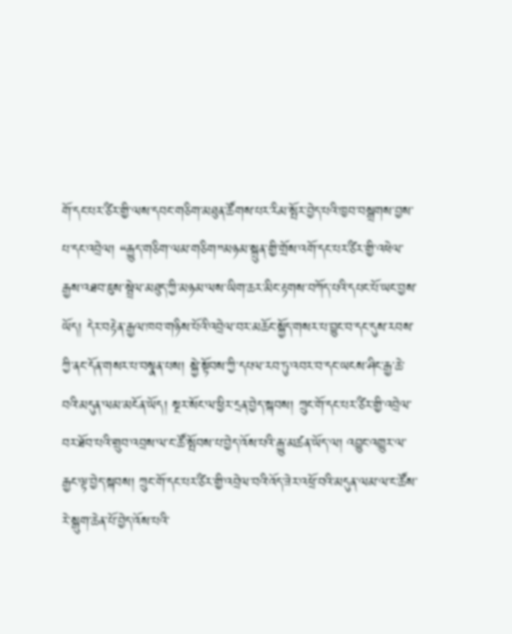གོ་དང་པར་ཙིར་གྱི་ལས་དབང་གཅིག་མཐུན་ཚོགས་པར་རིམ་སྤོར་བྱེད་པའི་ཁྱབ་བསྒྲགས་བྱས་པ་དང་འབྲེལ། “རྒྱུད་གཅིག་ལམ་གཅིག”མཉམ་སྐྲུན་གྱི་གྲོས་འགོ་དང་པར་ཙིར་གྱི་འཕེལ་རྒྱས་འཐབ་ཇུས་སྦྲེལ་མཐུད་ཀྱི་མཉམ་ལས་ཡིག་ཆར་མིང་རྟགས་བཀོད་པའི་དཔང་པོ་ཡང་བྱས་ཡོད། དེར་བརྟེན་རྒྱལ་ཁབ་གཉིས་པོའི་འབྲེལ་བར་མཆོང་སྐྱོད་གསར་པ་བྱུང་བ་དང་དུས་རབས་ཀྱི་ནང་དོན་གསར་པ་བསྣན་པས། སྐྱེ་སྟོབས་ཀྱི་དཔལ་རབ་ཏུ་འབར་བ་དང་ཡངས་ཤིང་རྒྱ་ཆེ་བའི་མདུན་ལམ་མངོན་ཡོད། སྔར་སོང་ལ་ཕྱིར་དྲན་བྱེད་སྐབས། ཀྲུང་གོ་དང་པར་ཙིར་གྱི་འབྲེལ་བར་ཐོབ་པའི་གྲུབ་འབྲས་ལ་ང་ཚོ་སྤོབས་པ་བྱེད་འོས་པའི་རྒྱུ་མཚན་ཡོད་ལ། འབྱུང་འགྱུར་ལ་རྒྱང་ལྟ་བྱེད་སྐབས། ཀྲུང་གོ་དང་པར་ཙིར་གྱི་འབྲེལ་བའི་འོད་ཟེར་འཕྲོ་བའི་མདུན་ལམ་ལ་ང་ཚོས་རེ་སྒུག་ཆེན་པོ་བྱེད་འོས་པའི་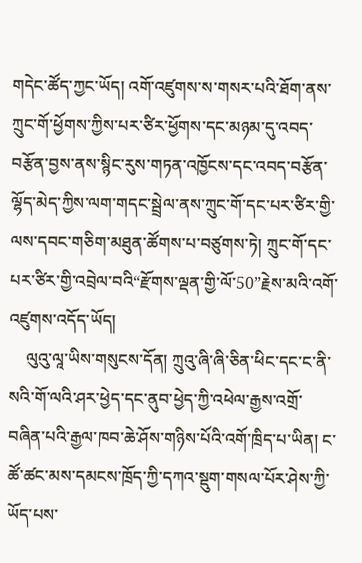གདེང་ཚོད་ཀྱང་ཡོད། འགོ་འཛུགས་ས་གསར་པའི་ཐོག་ནས་ཀྲུང་གོ་ཕྱོགས་ཀྱིས་པར་ཙིར་ཕྱོགས་དང་མཉམ་དུ་འབད་བརྩོན་བྱས་ནས་སྙིང་རུས་གཏན་འཁྱོངས་དང་འབད་བརྩོན་ལྷོད་མེད་ཀྱིས་ལག་གདང་སྦྲེལ་ནས་ཀྲུང་གོ་དང་པར་ཙིར་གྱི་ལས་དབང་གཅིག་མཐུན་ཚོགས་པ་བཙུགས་ཏེ། ཀྲུང་གོ་དང་པར་ཙིར་གྱི་འབྲེལ་བའི“རྫོགས་ལྡན་གྱི་ལོ་50”རྗེས་མའི་འགོ་འཛུགས་འདོད་ཡོད།
    ལུའུ་ལཱ་ཡིས་གསུངས་དོན། ཀྲུའུ་ཞི་ཞི་ཅིན་ཕིང་དང་ང་ནི་སའི་གོ་ལའི་ཤར་ཕྱེད་དང་ནུབ་ཕྱེད་ཀྱི་འཕེལ་རྒྱས་འགྲོ་བཞིན་པའི་རྒྱལ་ཁབ་ཆེ་ཤོས་གཉིས་པོའི་འགོ་ཁྲིད་པ་ཡིན། ང་ཚོ་ཚང་མས་དམངས་ཁྲོད་ཀྱི་དཀའ་སྡུག་གསལ་པོར་ཤེས་ཀྱི་ཡོད་པས་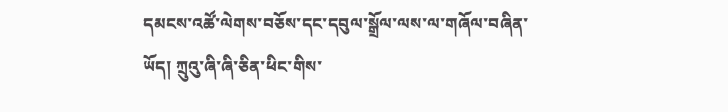དམངས་འཚོ་ལེགས་བཅོས་དང་དབུལ་སྒྲོལ་ལས་ལ་གཞོལ་བཞིན་ཡོད། ཀྲུའུ་ཞི་ཞི་ཅིན་ཕིང་གིས་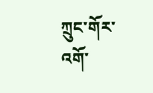ཀྲུང་གོར་འགོ་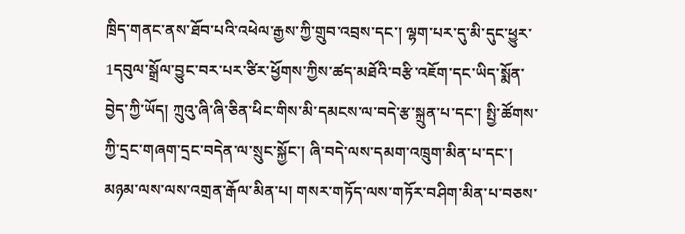ཁྲིད་གནང་ནས་ཐོབ་པའི་འཕེལ་རྒྱས་ཀྱི་གྲུབ་འབྲས་དང་། ལྷག་པར་དུ་མི་དུང་ཕྱུར་1དབུལ་སྒྲོལ་བྱུང་བར་པར་ཙིར་ཕྱོགས་ཀྱིས་ཚད་མཐོའི་བརྩི་འཇོག་དང་ཡིད་སྨོན་བྱེད་ཀྱི་ཡོད། ཀྲུའུ་ཞི་ཞི་ཅིན་ཕིང་གིས་མི་དམངས་ལ་བདེ་རྩ་སྐྲུན་པ་དང་། སྤྱི་ཚོགས་ཀྱི་དྲང་གཞག་དྲང་བདེན་ལ་སྲུང་སྐྱོང་། ཞི་བདེ་ལས་དམག་འཁྲུག་མིན་པ་དང་། མཉམ་ལས་ལས་འགྲན་རྒོལ་མིན་པ། གསར་གཏོད་ལས་གཏོར་བཤིག་མིན་པ་བཅས་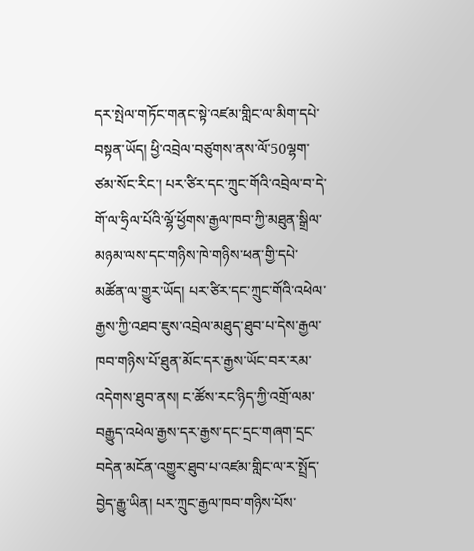དར་སྤེལ་གཏོང་གནང་སྟེ་འཛམ་གླིང་ལ་མིག་དཔེ་བསྟན་ཡོད། ཕྱི་འབྲེལ་བཙུགས་ནས་ལོ་50ལྷག་ཙམ་སོང་རིང་། པར་ཙིར་དང་ཀྲུང་གོའི་འབྲེལ་བ་དེ་གོ་ལ་ཧྲིལ་པོའི་ལྷོ་ཕྱོགས་རྒྱལ་ཁབ་ཀྱི་མཐུན་སྒྲིལ་མཉམ་ལས་དང་གཉིས་ཁེ་གཉིས་ཕན་གྱི་དཔེ་མཚོན་ལ་གྱུར་ཡོད། པར་ཙིར་དང་ཀྲུང་གོའི་འཕེལ་རྒྱས་ཀྱི་འཐབ་ཇུས་འབྲེལ་མཐུད་ཐུབ་པ་དེས་རྒྱལ་ཁབ་གཉིས་པོ་ཐུན་མོང་དར་རྒྱས་ཡོང་བར་རམ་འདེགས་ཐུབ་ནས། ང་ཚོས་རང་ཉིད་ཀྱི་འགྲོ་ལམ་བརྒྱུད་འཕེལ་རྒྱས་དར་རྒྱས་དང་དྲང་གཞག་དྲང་བདེན་མངོན་འགྱུར་ཐུབ་པ་འཛམ་གླིང་ལ་ར་སྤྲོད་བྱེད་རྒྱུ་ཡིན། པར་ཀྲུང་རྒྱལ་ཁབ་གཉིས་པོས་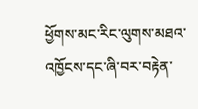ཕྱོགས་མང་རིང་ལུགས་མཐའ་འཁྱོངས་དང་ཞི་བར་བརྟེན་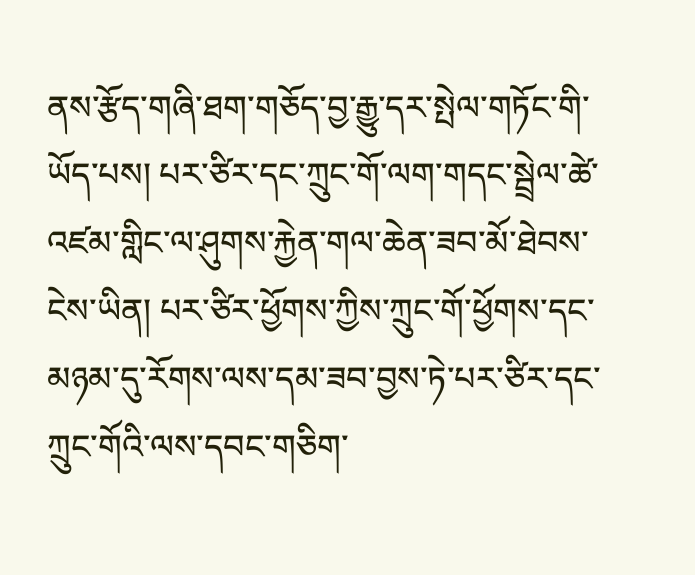ནས་རྩོད་གཞི་ཐག་གཅོད་བྱ་རྒྱུ་དར་སྤེལ་གཏོང་གི་ཡོད་པས། པར་ཙིར་དང་ཀྲུང་གོ་ལག་གདང་སྦྲེལ་ཚེ་འཛམ་གླིང་ལ་ཤུགས་རྐྱེན་གལ་ཆེན་ཟབ་མོ་ཐེབས་ངེས་ཡིན། པར་ཙིར་ཕྱོགས་ཀྱིས་ཀྲུང་གོ་ཕྱོགས་དང་མཉམ་དུ་རོགས་ལས་དམ་ཟབ་བྱས་ཏེ་པར་ཙིར་དང་ཀྲུང་གོའི་ལས་དབང་གཅིག་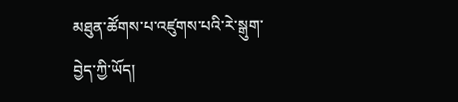མཐུན་ཚོགས་པ་འཛུགས་པའི་རེ་སྒུག་བྱེད་ཀྱི་ཡོད།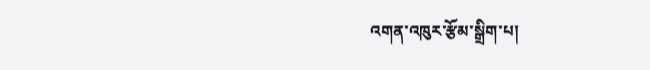འགན་འཁུར་རྩོམ་སྒྲིག་པ།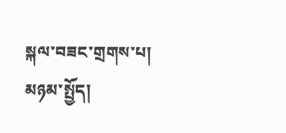སྐལ་བཟང་གྲགས་པ།
མཉམ་སྤྱོད།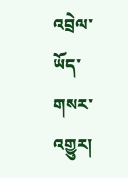འབྲེལ་ཡོད་གསར་འགྱུར།